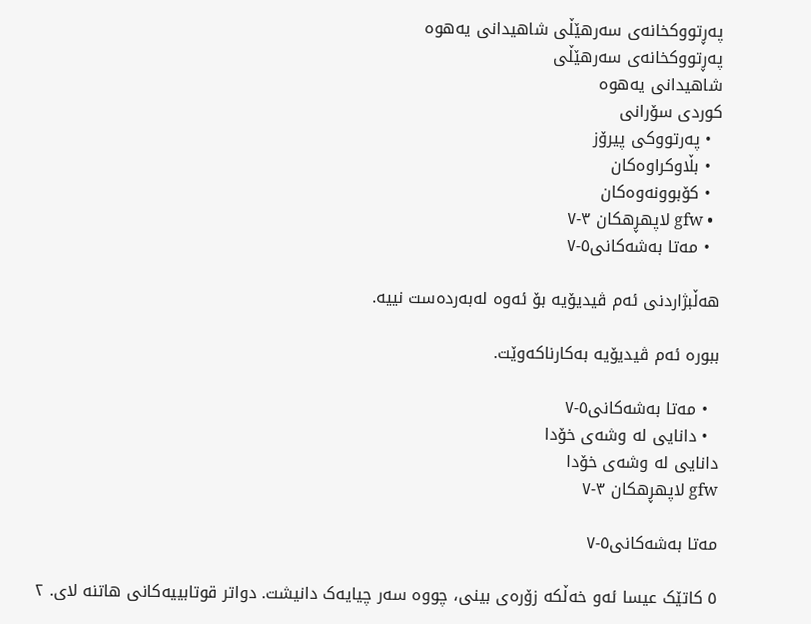پەڕتووکخانەی سەرھێڵی شاھیدانی یەھوە
پەڕتووکخانەی سەرھێڵی
شاھیدانی یەھوە
کوردی سۆرانی
  • پەرتووکی پیرۆز
  • بڵاوکراوە‌کان
  • کۆبوونه‌وه‌‌کان
  • gfw لاپهڕهکان ٣-٧
  • مە‌تا بە‌شە‌کانی٥-٧

ھەڵبژاردنی ئەم ڤیدیۆیە بۆ ئەوە لەبەردەست نییە.

ببورە ئەم ڤیدیۆیە بەکارناکەوێت.

  • مە‌تا بە‌شە‌کانی٥-٧
  • دانایی لە وشە‌ی خۆدا
دانایی لە وشە‌ی خۆدا
gfw لاپهڕهکان ٣-٧

مە‌تا بە‌شە‌کانی٥-٧

٥ کاتێک عیسا ئە‌و خە‌ڵکە زۆرە‌ی بینی، چووە سە‌ر چیایە‌ک دانیشت. دواتر قوتابییە‌کانی هاتنە لای. ٢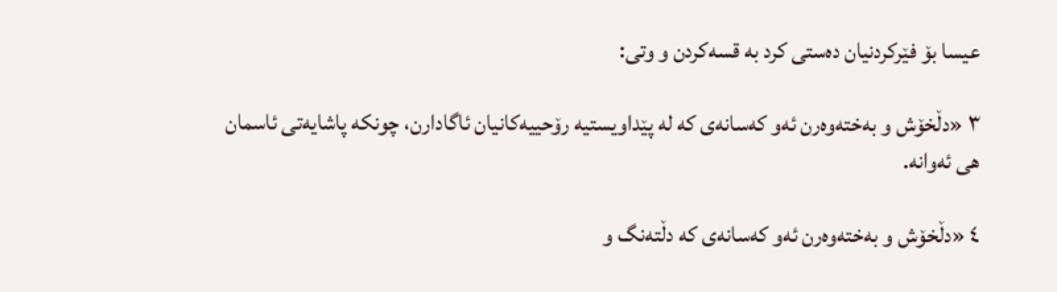عیسا بۆ فێرکردنیان دە‌ستی کرد بە قسە‌کردن و وتی:

٣ «دڵخۆش و بە‌ختە‌وە‌رن ئە‌و کە‌سانە‌ی کە لە پێداویستیە رۆحییە‌کانیان ئاگادارن، چونکە پاشایە‌تی ئاسمان هی ئە‌وانە.

٤ «دڵخۆش و بە‌ختە‌وە‌رن ئە‌و کە‌سانە‌ی کە دڵتە‌نگ و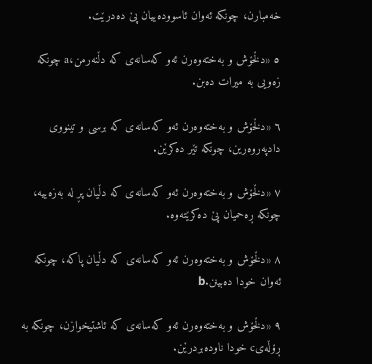خە‌مبارن، چونکە ئە‌وان ئاسوودە‌ییان پێ دە‌درێت.

٥ «دڵخۆش و بە‌ختە‌وە‌رن ئە‌و کە‌سانە‌ی کە دڵنە‌رمن،a چونکە زە‌ویی بە میرات دە‌بن.

٦ «دڵخۆش و بە‌ختە‌وە‌رن ئە‌و کە‌سانە‌ی کە برسی و تینووی دادپە‌روە‌رین، چونکە تێر دە‌کرێن.

٧ «دڵخۆش و بە‌ختە‌وە‌رن ئە‌و کە‌سانە‌ی کە دڵیان پڕ لە بە‌زە‌ییە، چونکە ڕە‌حمیان پێ دە‌کرێتە‌وە.

٨ «دڵخۆش و بە‌ختە‌وە‌رن ئە‌و کە‌سانە‌ی کە دڵیان پاکە، چونکە ئە‌وان خودا دە‌بینن.b

٩ «دڵخۆش و بە‌ختە‌وە‌رن ئە‌و کە‌سانە‌ی کە ئاشتیخوازن، چونکە بە ڕۆڵە‌یc خودا ناودە‌بردرێن.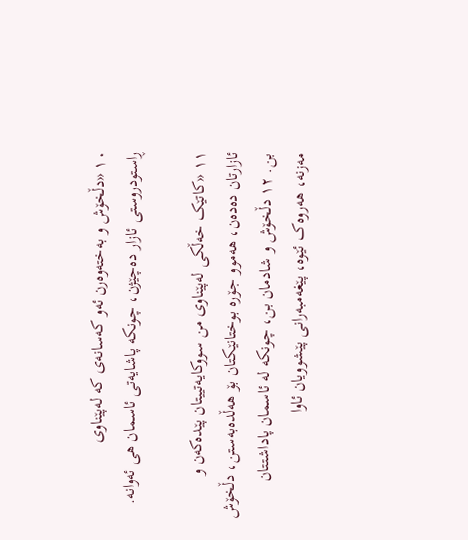١٠ «دڵخۆش و بە‌ختە‌وە‌رن ئە‌و کە‌سانە‌ی کە لە‌پێناوی ڕاستودروستی ئازار دە‌چێژن، چونکە پاشایە‌تی ئاسمان هی ئە‌وانە.

١١ «کاتێک خە‌ڵکی لە‌پێناوی من سووکایە‌تییتان پێدە‌کە‌ن و ئازارتان دە‌دە‌ن، هە‌موو جۆرە بوختانێکتان بۆ هە‌ڵدە‌بە‌ستن، دڵخۆش بن. ١٢ دڵخۆش و شادمان بن، چونکە لە ئاسمان پاداشتتان مە‌زنە، هە‌روە‌ک ئێوە، پێغە‌مبە‌رانی پێشوویان ئاوا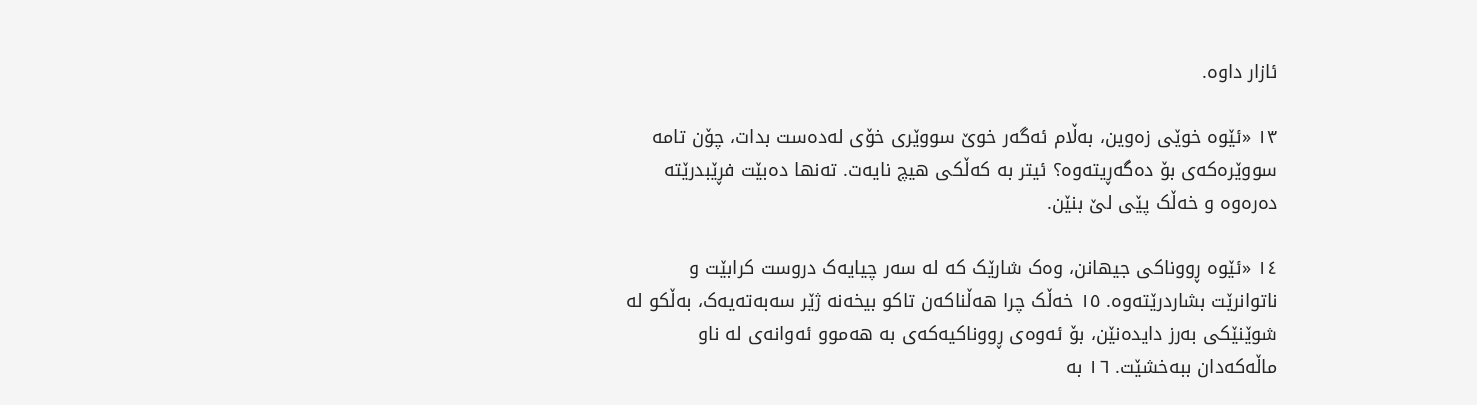ئازار داوە.

١٣ «ئێوە خوێی زە‌وین، بە‌ڵام ئە‌گە‌ر خوێ سووێری خۆی لە‌دە‌ست بدات، چۆن تامە سووێرە‌کە‌ی بۆ دە‌گە‌ڕیتە‌وە؟ ئیتر بە کە‌ڵکی هیچ نایە‌ت. تە‌نها دە‌بێت فڕێبدرێتە دە‌رە‌وە و خە‌ڵک پێی لێ بنێن.

١٤ «ئێوە ڕووناکی جیهانن، وە‌ک شارێک کە لە سە‌ر چیایە‌ک دروست کرابێت و ناتوانرێت بشاردرێتە‌وە. ١٥ خە‌ڵک چرا هە‌ڵناکە‌ن تاکو بیخە‌نە ژێر سە‌بە‌تە‌یە‌ک، بە‌ڵکو لە شوێنێکی بە‌رز دایدە‌نێن، بۆ ئە‌وە‌ی ڕووناکیە‌کە‌ی بە هە‌موو ئە‌وانە‌ی لە ناو ماڵە‌کە‌دان ببە‌خشێت. ١٦ بە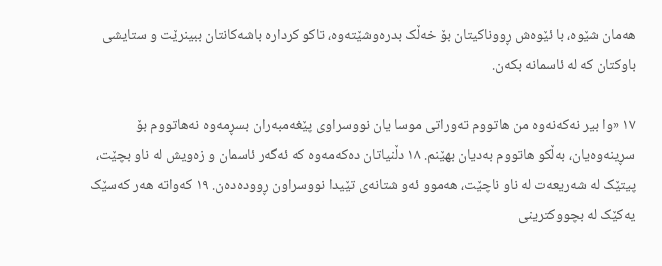هە‌مان شێوە، با ئێوە‌ش ڕووناکیتان بۆ خە‌ڵک بدرە‌وشێتە‌وە، تاکو کردارە باشە‌کانتان ببینرێت و ستایشی باوکتان کە لە ئاسمانە بکە‌ن.

١٧ «وا بیر نە‌کە‌نە‌وە من هاتووم تە‌وراتی موسا یان نووسراوی پێغە‌مبە‌ران بسڕمە‌وە نە‌هاتووم بۆ سڕینە‌وە‌یان، بە‌ڵکو هاتووم بە‌دیان بهێنم. ١٨ دڵنیاتان دە‌کە‌مە‌وە کە ئە‌گە‌ر ئاسمان و زە‌ویش لە ناو بچێت، پیتێک لە شە‌ریعە‌ت لە ناو ناچێت، هە‌موو ئە‌و شتانە‌ی تێیدا نووسراون ڕوودە‌دە‌ن. ١٩ کە‌واتە هە‌ر کە‌سێک یە‌کێک لە بچووکترینی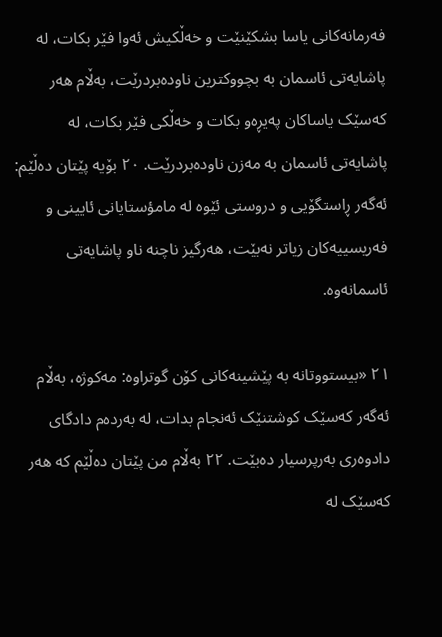فە‌رمانە‌کانی یاسا بشکێنێت و خە‌ڵکیش ئە‌وا فێر بکات، لە پاشایە‌تی ئاسمان بە بچووکترین ناودە‌بردرێت، بە‌ڵام هە‌ر کە‌سێک یاساکان پە‌یڕە‌و بکات و خە‌ڵکی فێر بکات، لە پاشایە‌تی ئاسمان بە مە‌زن ناودە‌بردرێت. ٢٠ بۆیە پێتان دە‌ڵێم: ئە‌گە‌ر ڕاستگۆیی و دروستی ئێوە لە مامؤستایانی ئایینی و فە‌ریسییە‌کان زیاتر نە‌بێت، هە‌رگیز ناچنە ناو پاشایە‌تی ئاسمانە‌وە.

٢١ «بیستووتانە بە پێشینە‌کانی کۆن گوتراوە: مە‌کوژە، بە‌ڵام ئە‌گە‌ر کە‌سێک کوشتنێک ئە‌نجام بدات، لە بە‌ردە‌م دادگای دادوە‌ری بە‌رپرسیار دە‌بێت. ٢٢ بە‌ڵام من پێتان دە‌ڵێم کە هە‌ر کە‌سێک لە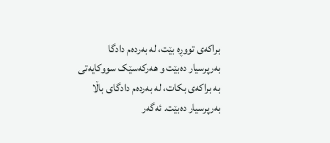براکە‌ی تووڕە بێت، لە بە‌ردە‌م دادگا بە‌رپرسیار دە‌بێت و هە‌رکە‌سێک سووکایە‌تی بە براکە‌ی بکات، لە بە‌ردە‌م دادگای باڵا بە‌رپرسیار دە‌بێت. ئە‌گە‌ر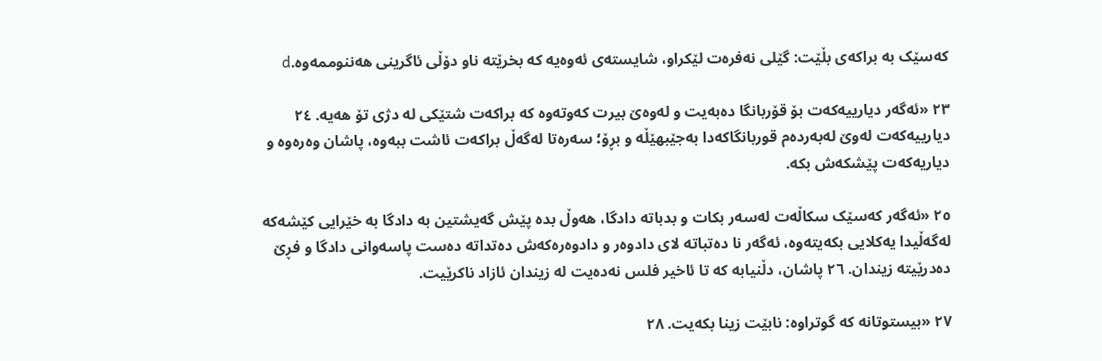کە‌سێک بە براکە‌ی بڵێت: گێلی نە‌فرە‌ت لێکراو، شایستە‌ی ئە‌وە‌یە کە بخرێتە ناو دۆڵی ئاگرینی هە‌ننوممە‌وە.d

٢٣ «ئە‌گە‌ر دیارییە‌کە‌ت بۆ قۆربانگا دە‌بە‌یت و لە‌وە‌ێ بیرت کە‌وتە‌وە کە براکە‌ت شتێکی لە دژی تۆ هە‌یە. ٢٤ دیارییە‌کە‌ت لە‌وێ لە‌بە‌ردە‌م قوربانگاکە‌دا بە‌جێبهێڵە و بڕۆ؛ سە‌رە‌تا لە‌گە‌ڵ براکە‌ت ئاشت ببە‌وە، پاشان وە‌رە‌وە و دیاریە‌کە‌ت پێشکە‌ش بکە.

٢٥ «ئە‌گە‌ر کە‌سێک سکاڵە‌ت لە‌سە‌ر بکات و بدباتە دادگا، هە‌وڵ بدە پێش گە‌یشتین بە دادگا بە خێرایی کێشە‌کە لە‌گە‌ڵیدا یە‌کلایی بکە‌یتە‌وە، ئە‌گە‌ر نا دە‌تباتە لای دادوە‌ر و دادوە‌رە‌کە‌ش دە‌تداتە دە‌ست پاسە‌وانی دادگا و فڕێ دە‌درێیتە زیندان. ٢٦ پاشان، دڵنیابە کە تا ئاخیر فلس نە‌دە‌یت لە زیندان ئازاد ناکرێیت.

٢٧ «بیستوتانە کە گوتراوە: نابێت زینا بکە‌یت. ٢٨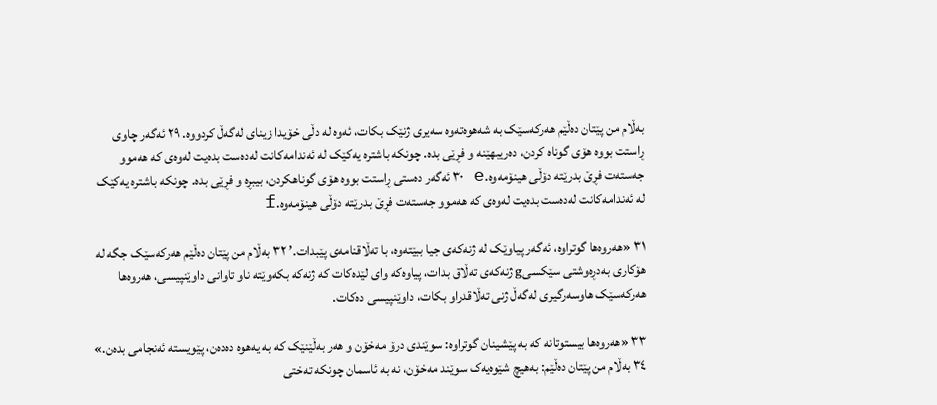بە‌ڵام من پێتان دە‌ڵێم هە‌رکە‌سێک بە شە‌هوە‌تە‌وە سە‌یری ژنێک بکات، ئە‌وە لە دڵی خۆیدا زینای لە‌گە‌ڵ کردووە. ٢٩ ئە‌گە‌ر چاوی ڕاستت بووە هۆی گوناه کردن، دە‌ریبهێنە و فڕێی بدە. چونکە باشترە یە‌کێک لە ئە‌ندامە‌کانت لە‌دە‌ست بدە‌یت لە‌وە‌ی کە هە‌موو جە‌ستە‌ت فڕێ بدرێتە دۆڵی هینۆمە‌وە.e ٣٠ ئە‌گە‌ر دە‌ستی ڕاستت بووە هۆی گوناهکردن، بیبڕە و فڕێی بدە. چونکە باشترە یە‌کێک لە ئە‌ندامە‌کانت لە‌دە‌ست بدە‌یت لە‌وە‌ی کە هە‌موو جە‌ستە‌ت فڕێ بدرێتە دۆڵی هینۆمە‌وە.f

٣١ «هە‌روە‌ها گوتراوە، ئە‌گە‌ر پیاوێک لە ژنە‌کە‌ی جیا ببێتە‌وە، با تە‌ڵاقنامە‌ی پێبدات.’ ٣٢ بە‌ڵام من پێتان دە‌ڵێم هە‌رکە‌سێک جگە لە هۆکاری بە‌دڕە‌وشتی سێکسیg ژنە‌کە‌ی تە‌ڵاق بدات، پیاوە‌کە وای لێدە‌کات کە ژنە‌کە بکە‌وێتە ناو تاوانی داوێنپیسی، هە‌روە‌ها هە‌رکە‌سێک هاوسە‌رگیری لە‌گە‌ڵ ژنی تە‌ڵاقدراو بکات، داوێنپیسی دە‌کات.

٣٣ «هە‌روە‌ها بیستوتانە کە بە پێشینان گوتراوە: سوێندی درۆ مە‌خۆن و هە‌ر بە‌ڵێنێک کە بە یە‌هوە دە‌دە‌ن، پێویستە ئە‌نجامی بدە‌ن.» ٣٤ بە‌ڵام من پێتان دە‌ڵێم: بە‌هیچ شێوە‌یە‌ک سوێند مە‌خۆن، نە بە ئاسمان چونکە تە‌ختی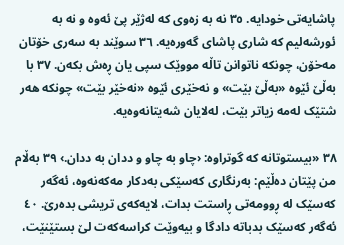پاشایە‌تی خودایە. ٣٥ نە بە زە‌وی کە لە‌ژێر پێ ئە‌وە و نە بە ئورشە‌لیم کە شاری پاشای گە‌ورە‌یە. ٣٦ سوێند بە سە‌ری خۆتان مە‌خۆن، چونکە ناتوانن تاڵە مووێک سپی یان ڕە‌ش بکە‌ن. ٣٧ با بە‌ڵێ ئێوە «بە‌ڵێ بێت» و نە‌خێری ئێوە «نە‌خێر بێت» چونکە هە‌ر شتێک لە‌مە زیاتر بێت، لە‌لایان شە‌یتانە‌وە‌یە.

٣٨ «بیستوتانە کە گوتراوە: ‹چاو بە چاو و ددان بە ددان.› ٣٩ بە‌ڵام من پێتان دە‌ڵێم: بە‌رنگاری کە‌سێکی بە‌دکار مە‌کە‌نە‌وە، ئە‌گە‌ر کە‌سێک لە ڕوومە‌تی ڕاستت بدات، لایە‌کە‌ی تریشی بدە‌رێ. ٤٠ ئە‌گە‌ر کە‌سێک بدباتە دادگا و بیە‌وێت کراسە‌کە‌ت لێ بستێنێت،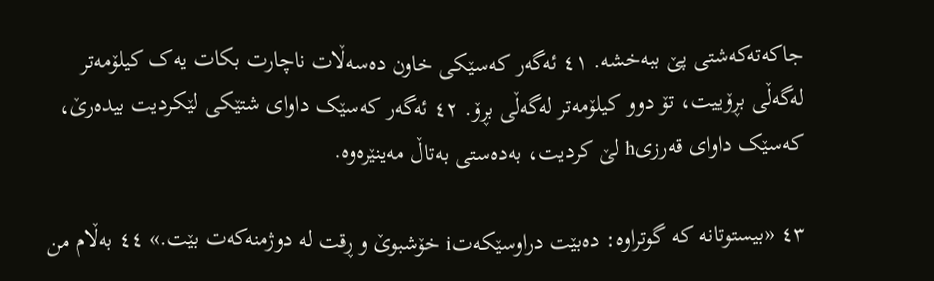جاکە‌تە‌کە‌شتی پێ ببە‌خشە. ٤١ ئە‌گە‌ر کە‌سێکی خاون دە‌سە‌ڵات ناچارت بکات یە‌ک کیلۆمە‌تر لە‌گە‌ڵی بڕۆییت، تۆ دوو کیلۆمە‌تر لە‌گە‌ڵی بڕۆ. ٤٢ ئە‌گە‌ر کە‌سێک داوای شتێکی لێکردیت بیدە‌رێ، کە‌سێک داوای قە‌رزیh لێ کردیت، بە‌دە‌ستی بە‌تاڵ مە‌ینێرە‌وە.

٤٣ «بیستوتانە کە گوتراوە: دە‌بێت دراوسێکە‌تi خۆشبوێ و ڕقت لە دوژمنە‌کە‌ت بێت.» ٤٤ بە‌ڵام من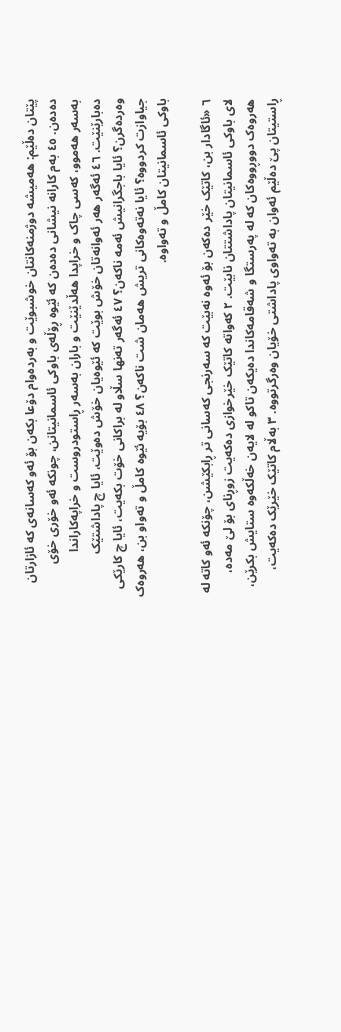پێتان دە‌ڵێم: هە‌میشە دوژمنە‌کانتان خوشبوێت و بە‌ردە‌وام دۆعا بکە‌ن بۆ ئە‌و کە‌سانە‌ی کە ئازارتان دە‌دە‌ن. ٤٥ بە‌م کارانە نیشانی دە‌دە‌ن کە ئێوە ڕۆڵە‌ی باوکی ئاسمانیتانن، چونکە ئە‌و خۆری خۆی بە‌سە‌ر هە‌موو، کە‌سی چاک و خراپدا هە‌ڵدێنێت و باران بە‌سە‌ر ڕاستودروست و خراپە‌کاراندا دە‌بارێنێت. ٤٦ ئە‌گە‌ر هە‌ر ئە‌وانە‌تان خۆش بوێت کە ئێوە‌یان خۆش دە‌وێت، ئایا چ پاداشتێک وە‌ردە‌گرن؟ ئایا باجگرانیش ئە‌مە ناکە‌ن؟ ٤٧ ئە‌گە‌ر تە‌نها سڵاو لە براکانی خۆت بکە‌یت، ئایا چ کارێکی جیاوازت کردووە؟ ئایا نە‌تە‌وە‌کانی تریش هە‌مان شت ناکە‌ن؟ ٤٨ بۆیە ئێوە کامڵ و تە‌واو بن، هە‌روە‌ک باوکی ئاسمانیتان کامڵ و تە‌واوە.

٦ «ئاگادار بن، کاتێک خێر دە‌کە‌ن بۆ ئە‌وە نە‌بێت کە سە‌رنجی کە‌سانی تر ڕابکێشن، چۆنکە ئە‌و کاتە لە لای باوکی ئاسمانیتان پاداشتتان نابێت. ٢ کە‌واتە کاتێک خێرخوازی دە‌کە‌یت زوڕنای بۆ لێ مە‌دە، هە‌روە‌ک دووڕووە‌کان کە لە پە‌رستگا و شە‌قامە‌کاندا دە‌یکە‌ن تاکو لە لایە‌ن خە‌ڵکە‌وە ستایش بکرێن، ڕاستیتان پێ دە‌ڵێم ئە‌وان بە تە‌واوی پاداشتی خۆیان وە‌رگرتووە. ٣ بە‌ڵام کاتێک خێرێک دە‌کە‌یت،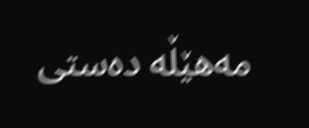مە‌هێڵە دە‌ستی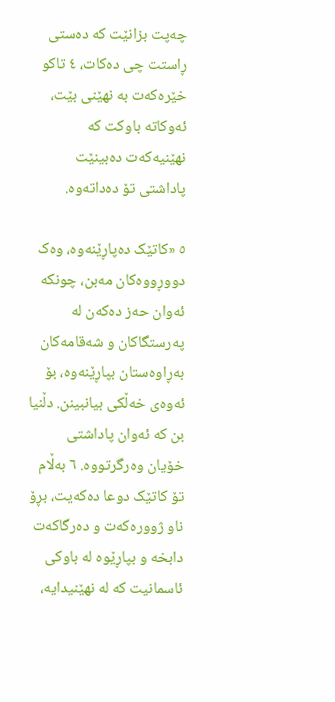چە‌پت بزانێت کە دە‌ستی ڕاستت چی دە‌کات، ٤ تاکو خێرە‌کە‌ت بە نهێنی بێت، ئە‌وکاتە باوکت کە نهێنیە‌کە‌ت دە‌بینێت پاداشتی تۆ دە‌داتە‌وە.

٥ «کاتێک دە‌پاڕێنە‌وە، وە‌ک دووڕووە‌کان مە‌بن، چونکە ئە‌وان حە‌ز دە‌کە‌ن لە پە‌رستگاکان و شە‌قامە‌کان بە‌ڕاوە‌ستان بپاڕێنە‌وە، بۆ ئە‌وە‌ی خە‌ڵکی بیانبینن. دڵنیا بن کە ئە‌وان پاداشتی خۆیان وە‌رگرتووە. ٦ بە‌ڵام تۆ کاتێک دوعا دە‌کە‌یت، بڕۆ ناو ژوورە‌کە‌ت و دە‌رگاکە‌ت دابخە و بپاڕێوە لە باوکی ئاسمانیت کە لە نهێنیدایە،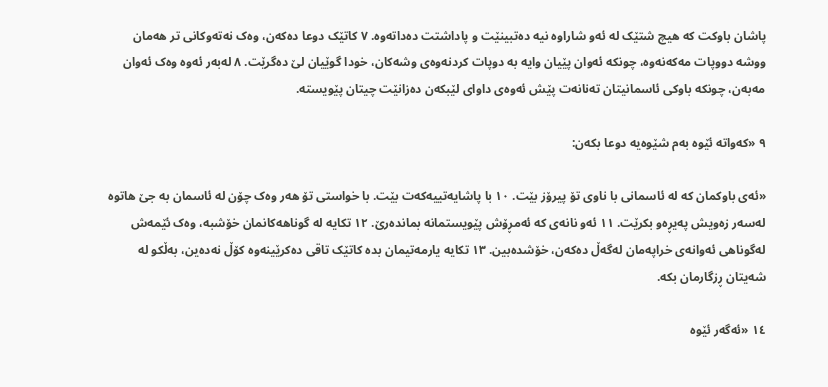پاشان باوکت کە هیچ شتێک لە ئە‌و شاراوە نیە دە‌تبینێت و پاداشتت دە‌داتە‌وە. ٧ کاتێک دوعا دە‌کە‌ن، وە‌ک نە‌تە‌وکانی تر هە‌مان ووشە دووپات مە‌کە‌نە‌وە، چونکە ئە‌وان پێیان وایە بە دوپات کردنە‌وە‌ی وشە‌کان، خودا گوێیان لێ دە‌گرێت. ٨ لە‌بە‌ر ئە‌وە وە‌ک ئە‌وان مە‌بە‌ن، چونکە باوکی ئاسمانیتان تە‌نانە‌ت پێش ئە‌وە‌ی داوای لێبکە‌ن دە‌زانێت چیتان پێویستە.

٩ «کە‌واتە ئێوە بە‌م شێوە‌یە دوعا بکە‌ن:

«ئە‌ی باوکمان کە لە ئاسمانی با ناوی تۆ پیرۆز بێت. ١٠ با پاشایە‌تییە‌کە‌ت بێت. با خواستی تۆ هە‌ر وە‌ک چۆن لە ئاسمان بە جێ هاتوە لە‌سە‌ر زە‌ویش پە‌یڕە‌و بکرێت. ١١ ئە‌و نانە‌ی کە ئە‌مڕۆش پێویستمانە بماندە‌رێ. ١٢ تکایە لە گوناهە‌کانمان خۆشبە، وە‌ک ئێمە‌ش لە‌گوناهی ئە‌وانە‌ی خراپە‌مان لە‌گە‌ڵ دە‌کە‌ن، خۆشدە‌بین. ١٣ تکایە یارمە‌تیمان بدە کاتێک تاقی دە‌کرێینە‌وە کۆڵ نە‌دە‌ین، بە‌ڵکو لە شە‌یتان ڕزگارمان بکە.

١٤ «ئە‌گە‌ر ئێوە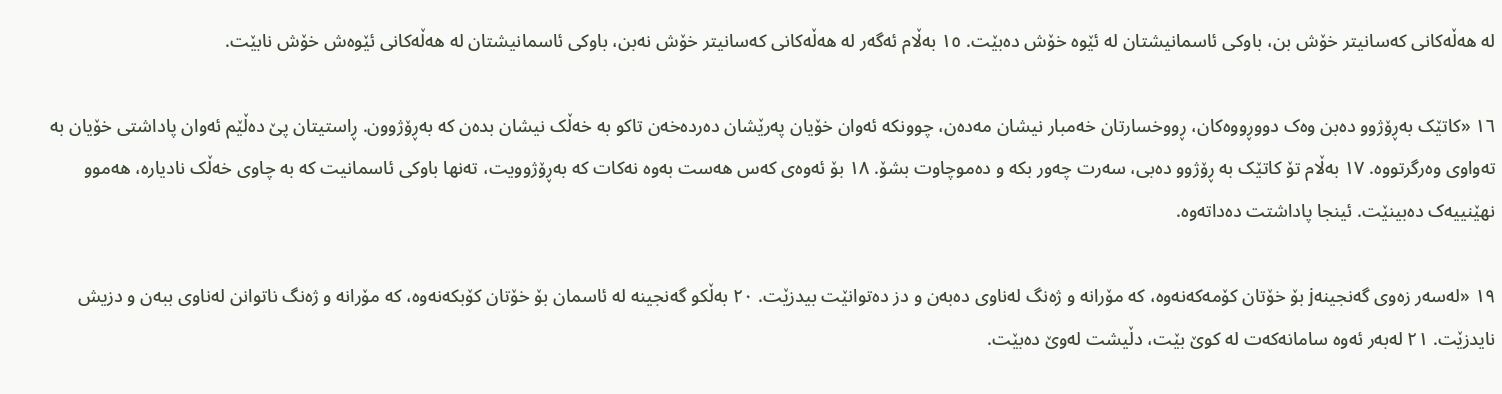لە هە‌ڵە‌کانی کە‌سانیتر خۆش بن، باوکی ئاسمانیشتان لە ئێوە خۆش دە‌بێت. ١٥ بە‌ڵام ئە‌گە‌ر لە هە‌ڵە‌کانی کە‌سانیتر خۆش نە‌بن، باوکی ئاسمانیشتان لە هە‌ڵە‌کانی ئێوە‌ش خۆش نابێت.

١٦ «کاتێک بە‌ڕۆژوو دە‌بن وە‌ک دووڕووە‌کان، ڕووخسارتان خە‌مبار نیشان مە‌دە‌ن، چوونکە ئە‌وان خۆیان پە‌رێشان دە‌ردە‌خە‌ن تاکو بە خە‌ڵک نیشان بدە‌ن کە بە‌ڕۆژوون. ڕاستیتان پێ دە‌ڵێم ئە‌وان پاداشتی خۆیان بە تە‌واوی وە‌رگرتووە. ١٧ بە‌ڵام تۆ کاتێک بە ڕۆژوو دە‌بی، سە‌رت چە‌ور بکە و دە‌موچاوت بشۆ. ١٨ بۆ ئە‌وە‌ی کە‌س هە‌ست بە‌وە نە‌کات کە بە‌ڕۆژوویت، تە‌نها باوکی ئاسمانیت کە بە چاوی خە‌ڵک نادیارە، هە‌موو نهێنییە‌ک دە‌بینێت. ئینجا پاداشتت دە‌داتە‌وە.

١٩ «لە‌سە‌ر زە‌وی گە‌نجینەj بۆ خۆتان کۆمە‌کە‌نە‌وە، کە مۆرانە و ژە‌نگ لە‌ناوی دە‌بە‌ن و دز دە‌توانێت بیدزێت. ٢٠ بە‌ڵکو گە‌نجینە لە ئاسمان بۆ خۆتان کۆبکە‌نە‌وە، کە مۆرانە و ژە‌نگ ناتوانن لە‌ناوی ببە‌ن و دزیش نایدزێت. ٢١ لە‌بە‌ر ئە‌وە سامانە‌کە‌ت لە کوێ بێت، دڵیشت لە‌وێ دە‌بێت.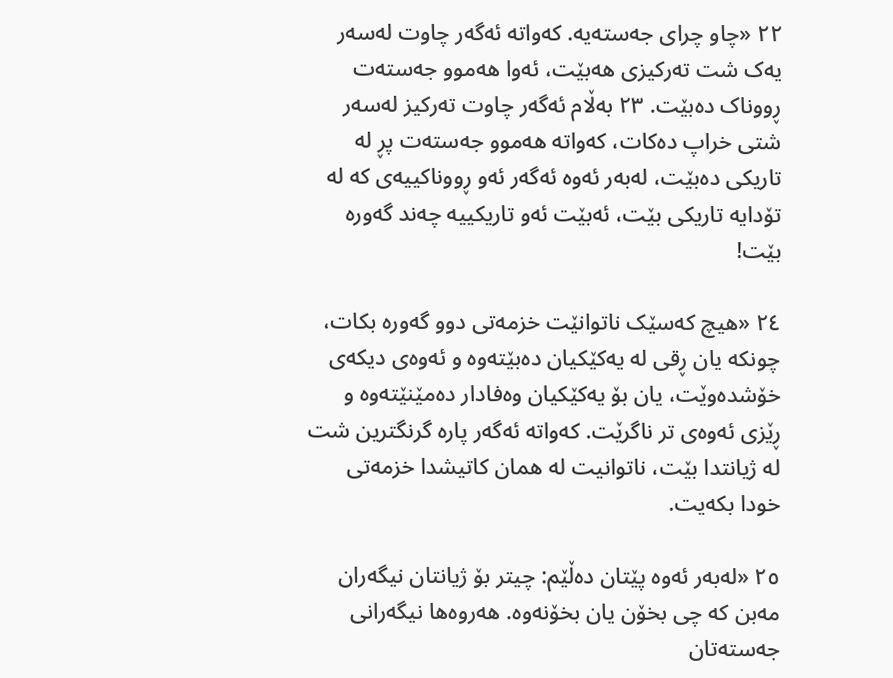٢٢ «چاو چرای جە‌ستە‌یە. کە‌واتە ئە‌گە‌ر چاوت لە‌سە‌ر یە‌ک شت تە‌رکیزی هە‌بێت، ئە‌وا هە‌موو جە‌ستە‌ت ڕووناک دە‌بێت. ٢٣ بە‌ڵام ئە‌گە‌ر چاوت تە‌رکیز لە‌سە‌ر شتی خراپ دە‌کات، کە‌واتە هە‌موو جە‌ستە‌ت پڕ لە تاریکی دە‌بێت، لە‌بە‌ر ئە‌وە ئە‌گە‌ر ئە‌و ڕووناکییە‌ی کە لە تۆدایە تاریکی بێت، ئە‌بێت ئە‌و تاریکییە چە‌ند گە‌ورە بێت!

٢٤ «هیچ کە‌سێک ناتوانێت خزمە‌تی دوو گە‌ورە بکات، چونکە یان ڕقی لە یە‌کێکیان دە‌بێتە‌وە و ئە‌وە‌ی دیکە‌ی خۆشدە‌وێت، یان بۆ یە‌کێکیان وە‌فادار دە‌مێنێتە‌وە و ڕێزی ئە‌وە‌ی تر ناگرێت. کە‌واتە ئە‌گە‌ر پارە گرنگترین شت لە ژیانتدا بێت، ناتوانیت لە همان کاتیشدا خزمە‌تی خودا بکە‌یت.

٢٥ «لە‌بە‌ر ئە‌وە پێتان دە‌ڵێم: چیتر بۆ ژیانتان نیگە‌ران مە‌بن کە چی بخۆن یان بخۆنە‌وە. هە‌روە‌ها نیگە‌رانی جە‌ستە‌تان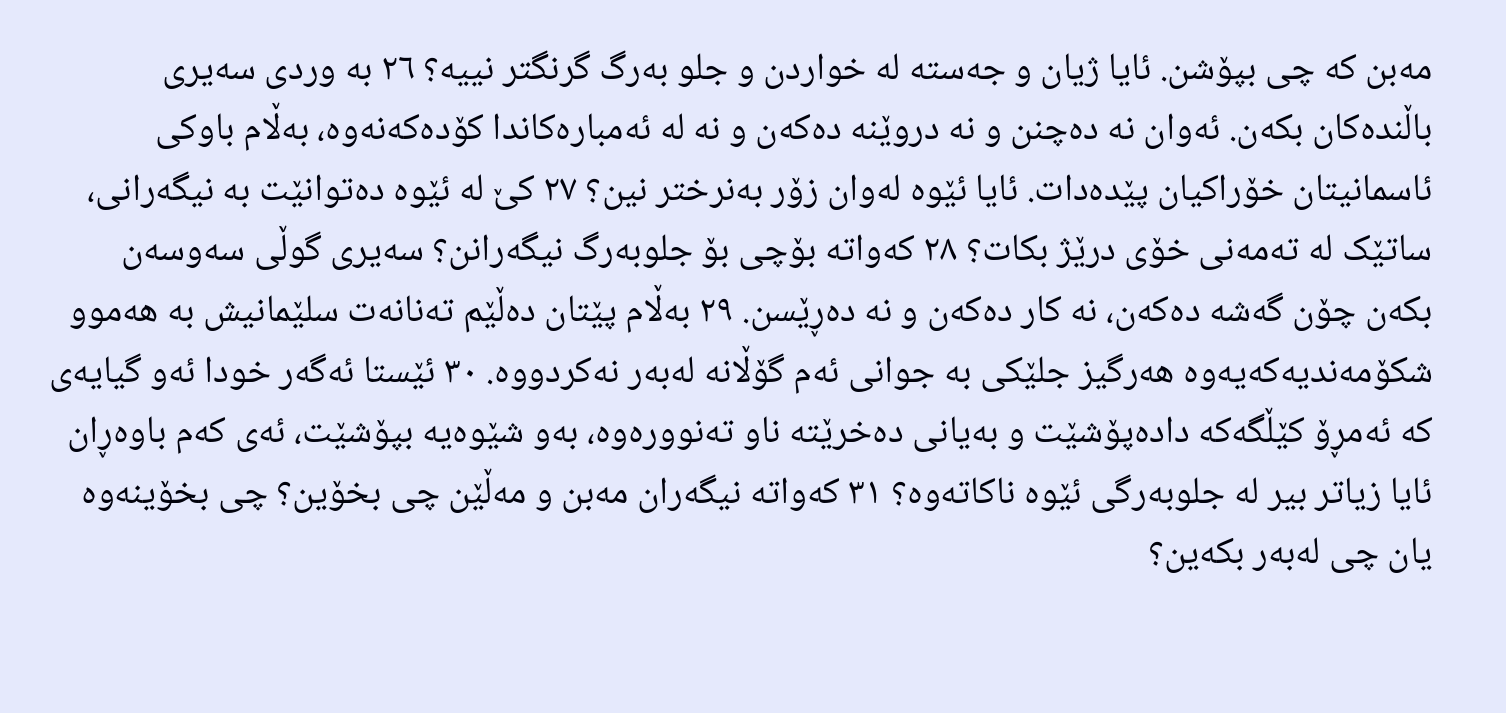مە‌بن کە چی بپۆشن. ئایا ژیان و جە‌ستە لە خواردن و جلو بە‌رگ گرنگتر نییە؟ ٢٦ بە وردی سە‌یری باڵندە‌کان بکە‌ن. ئە‌وان نە دە‌چنن و نە دروێنە دە‌کە‌ن و نە لە ئە‌مبارە‌کاندا کۆدە‌کە‌نە‌وە، بە‌ڵام باوکی ئاسمانیتان خۆراکیان پێدە‌دات. ئایا ئێوە لە‌وان زۆر بە‌نرختر نین؟ ٢٧ كێ لە ئێوە دە‌توانێت بە نیگە‌رانی، ساتێک لە تە‌مە‌نی خۆی درێژ بکات؟ ٢٨ کە‌واتە بۆچی بۆ جلوبە‌رگ نیگە‌رانن؟ سە‌یری گوڵی سە‌وسە‌ن بکە‌ن چۆن گە‌شە دە‌کە‌ن، نە کار دە‌کە‌ن و نە دە‌ڕێسن. ٢٩ بە‌ڵام پێتان دە‌ڵێم تە‌نانە‌ت سلێمانیش بە هە‌موو شکۆمە‌ندیە‌کە‌یە‌وە هە‌رگیز جلێکی بە جوانی ئە‌م گۆڵانە لە‌بە‌ر نە‌کردووە. ٣٠ ئێستا ئە‌گە‌ر خودا ئە‌و گیایە‌ی کە ئە‌مڕۆ کێڵگە‌کە دادە‌پۆشێت و بە‌یانی دە‌خرێتە ناو تە‌نوورە‌وە، بە‌و شێوە‌یە بپۆشێت، ئە‌ی کە‌م باوە‌ڕان ئایا زیاتر بیر لە جلوبە‌رگی ئێوە ناکاتە‌وە؟ ٣١ کە‌واتە نیگە‌ران مە‌بن و مە‌ڵێن چی بخۆین؟ چی بخۆینە‌وە یان چی لە‌بە‌ر بکە‌ین؟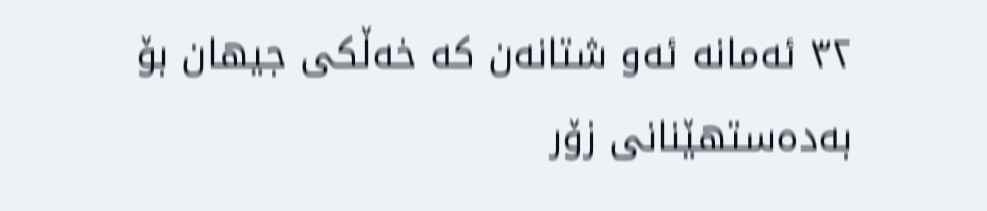٣٢ ئە‌مانە ئە‌و شتانە‌ن کە خە‌ڵکی جیهان بۆ بە‌دە‌ستهێنانی زۆر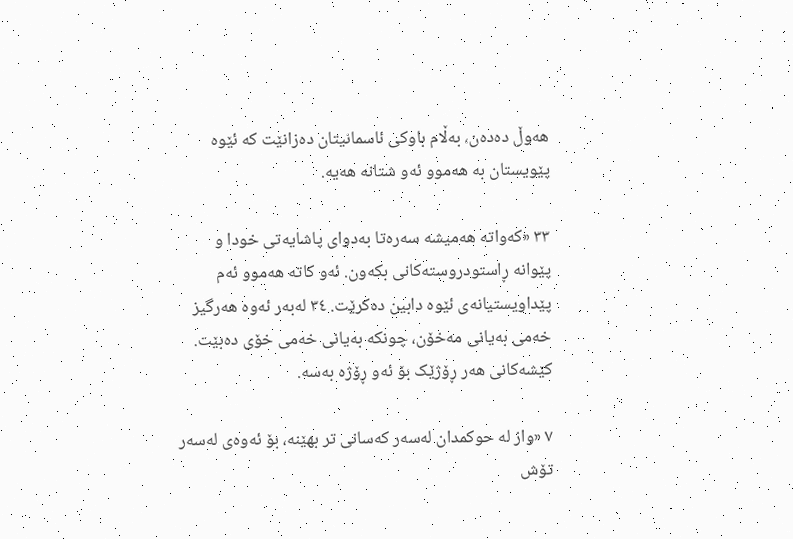هە‌وڵ دە‌دە‌ن، بە‌ڵام باوکی ئاسمانیتان دە‌زانێت کە ئێوە پێویستان بە هە‌موو ئە‌و شتانە هە‌یە.

٣٣ «کە‌واتە هە‌میشە سە‌رە‌تا بە‌دوای پاشایە‌تی خودا و پێوانە ڕاستودروستە‌کانی بکە‌ون. ئە‌و کاتە هە‌موو ئە‌م پێداویستیانە‌ی ئێوە دابین دە‌کرێت. ٣٤ لە‌بە‌ر ئە‌وە هە‌رگیز خە‌می بە‌یانی مە‌خۆن، چونکە بە‌یانی خە‌می خۆی دە‌بێت. کێشە‌کانی هە‌ر ڕۆژێک بۆ ئە‌و ڕۆژە بە‌سە.

٧ «واز لە حوکمدان لە‌سە‌ر کە‌سانی تر بهێنە، بۆ ئە‌وە‌ی لە‌سە‌ر تۆش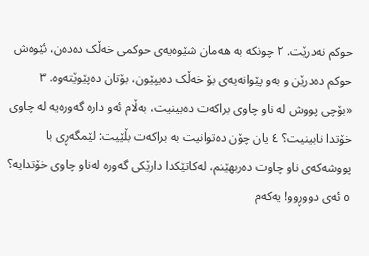حوکم نە‌درێت. ٢ چونکە بە هە‌مان شێوە‌یە‌ی حوکمی خە‌ڵک دە‌دە‌ن، ئێوە‌ش حوکم دە‌درێن و بە‌و پێوانە‌یە‌ی بۆ خە‌ڵک دە‌یپێون، بۆتان دە‌پێوێتە‌وە. ٣ «بۆچی پووش لە ناو چاوی براکە‌ت دە‌بینیت، بە‌ڵام ئە‌و دارە گە‌ورە‌یە لە چاوی خۆتدا نابینیت؟ ٤ یان چۆن دە‌توانیت بە براکە‌ت بڵێیت: لێمگە‌ڕی با پووشە‌کە‌ی ناو چاوت دە‌ربهێنم، لە‌کاتێکدا دارێکی گە‌ورە لە‌ناو چاوی خۆتدایە؟ ٥ ئە‌ی دووڕوو! یە‌کە‌م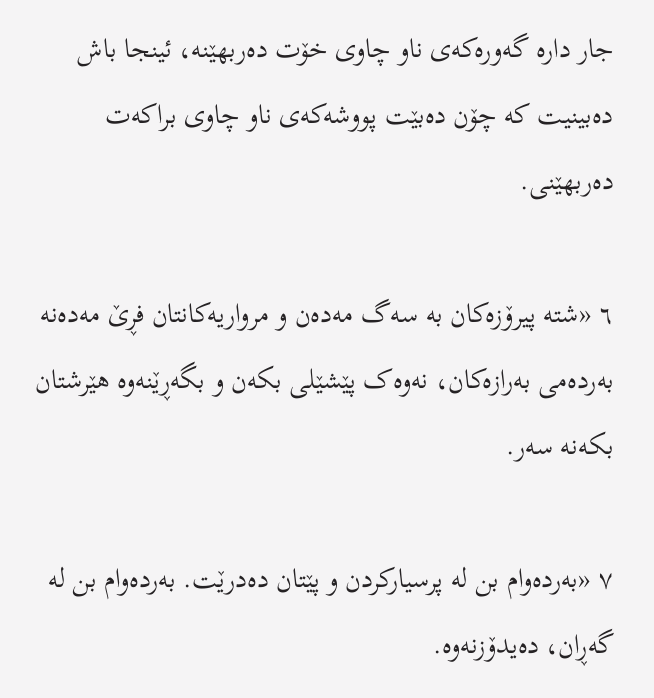جار دارە گە‌ورە‌کە‌ی ناو چاوی خۆت دە‌ربهێنە، ئینجا باش دە‌بینیت کە چۆن دە‌بێت پووشە‌کە‌ی ناو چاوی براکە‌ت دە‌ربهێنی.

٦ «شتە پیرۆزە‌کان بە سە‌گ مە‌دە‌ن و مرواریە‌کانتان فڕێ مە‌دە‌نە بە‌ردە‌می بە‌رازە‌کان، نە‌وە‌ک پێشێلی بکە‌ن و بگە‌ڕێنە‌وە هێرشتان بکە‌نە سە‌ر.

٧ «بە‌ردە‌وام بن لە پرسیارکردن و پێتان دە‌درێت. بە‌ردە‌وام بن لە گە‌ڕان، دە‌یدۆزنە‌وە.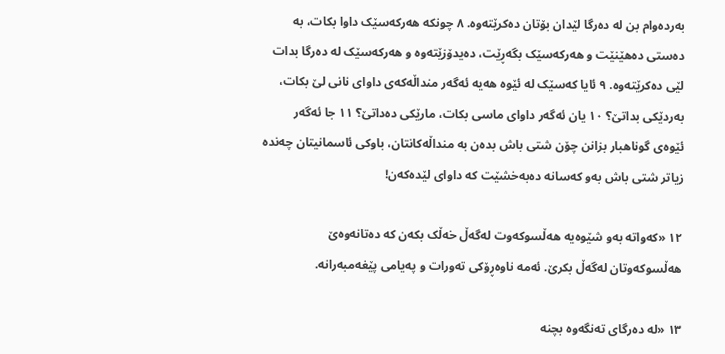بە‌ردە‌وام بن لە دە‌رگا لێدان بۆتان دە‌کرێتە‌وە. ٨ چونکە هە‌رکە‌سێک داوا بکات، بە دە‌ستی دە‌هێنێت و هە‌رکە‌سێک بگە‌ڕێت، دە‌یدۆزێتە‌وە و هە‌رکە‌سێک لە دە‌رگا بدات لێی دە‌کرێتە‌وە. ٩ ئایا کە‌سێک لە ئێوە هە‌یە ئە‌گە‌ر منداڵە‌کە‌ی داوای نانی لێ بکات، بە‌ردێکی بداتێ؟ ١٠ یان ئە‌گە‌ر داوای ماسی بکات، مارێکی دە‌داتێ؟ ١١ جا ئە‌گە‌ر ئێوە‌ی گوناهبار بزانن چۆن شتی باش بدە‌ن بە منداڵە‌کانتان، باوکی ئاسمانیتان چە‌ندە زیاتر شتی باش بە‌و کە‌سانە دە‌بە‌خشێت کە داوای لێدە‌کە‌ن!

١٢ «کە‌واتە بە‌و شێوە‌یە هە‌ڵسوکە‌وت لە‌گە‌ڵ خە‌ڵک بکە‌ن کە دە‌تانە‌وە‌ێ هە‌ڵسوکە‌وتان لە‌گە‌ڵ بکرێ. ئە‌مە ناوە‌ڕۆکی تە‌ورات و پە‌یامی پێغە‌مبە‌رانە.

١٣ «لە دە‌رگای تە‌نگە‌وە بچنە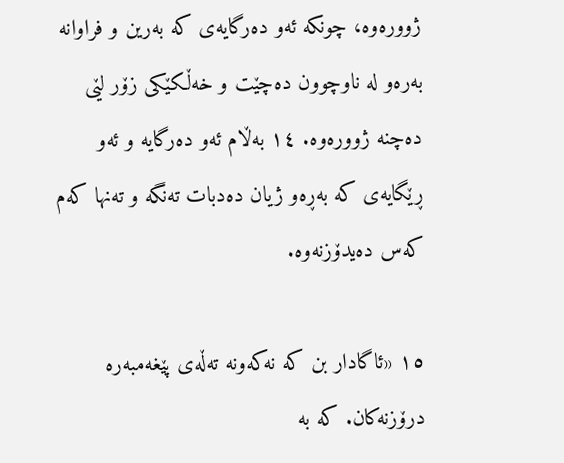ژوورە‌وە، چونکە ئە‌و دە‌رگایە‌ی کە بە‌رین و فراوانە بە‌رە‌و لە ناوچوون دە‌چێت و خە‌ڵکێکی زۆر لێی دە‌چنە ژوورە‌وە. ١٤ بە‌ڵام ئە‌و دە‌رگایە و ئە‌و ڕێگایە‌ی کە بە‌ڕە‌و ژیان دە‌دبات تە‌نگە و تە‌نها کە‌م کە‌س دە‌یدۆزنە‌وە.

١٥ «ئاگادار بن کە نە‌کە‌ونە تە‌ڵە‌ی پێغە‌مبە‌رە درۆزنە‌کان. کە بە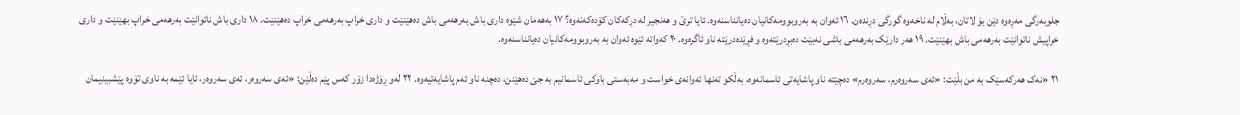جلوبە‌رگی مە‌ڕە‌وە دێن بۆ لاتان، بە‌ڵام لە ناخە‌وە گورگی دڕندە‌ن. ١٦ ئە‌وان بە بە‌روبوومە‌کانیان دە‌یانناسنە‌وە. ئایا ترێ و هە‌نجیر لە دڕکە‌کان کۆدە‌کە‌نە‌وە؟ ١٧ بە‌هە‌مان شێوە داری باش بە‌رهە‌می باش دە‌هێنێت و داری خراپ بە‌رهە‌می خراپ دە‌هێنێت. ١٨ داری باش ناتوانێت بە‌رهە‌می خراپ بهێنێت و داری خراپیش ناتوانێت بە‌رهە‌می باش بهێنێت. ١٩ هە‌ر دارێک بە‌رهە‌می باشی نە‌بێت دە‌بڕدرێتە‌وە و فڕێدە‌درێتە ناو ئاگرە‌وە. ٢٠ کە‌واتە ئێوە ئە‌وان بە بە‌روبوومە‌کانیان دە‌یانناسنە‌وە.

٢١ «نە‌ک هە‌رکە‌سێک بە من بڵێت: «ئە‌ی سە‌روە‌رم، سە‌روە‌رم» دە‌چێتە ناو پاشایە‌تی ئاسمانە‌وە، بە‌ڵکو تە‌نها ئە‌وانە‌ی خواست و مە‌بە‌ستی باوکی ئاسمانیم بە جێ دە‌هێنن، دە‌چنە ناو ئە‌م پاشایە‌تیە‌وە. ٢٢ لە‌و ڕۆژە‌دا زۆر کە‌س پێم دە‌ڵێن: «ئە‌ی سە‌روە‌ر، ئە‌ی سە‌روە‌ر، ئایا ئێمە بە ناوی تۆوە پێشبینیمان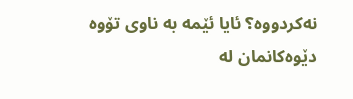نە‌کردووە؟ ئایا ئێمە بە ناوی تۆوە دێوە‌کانمان لە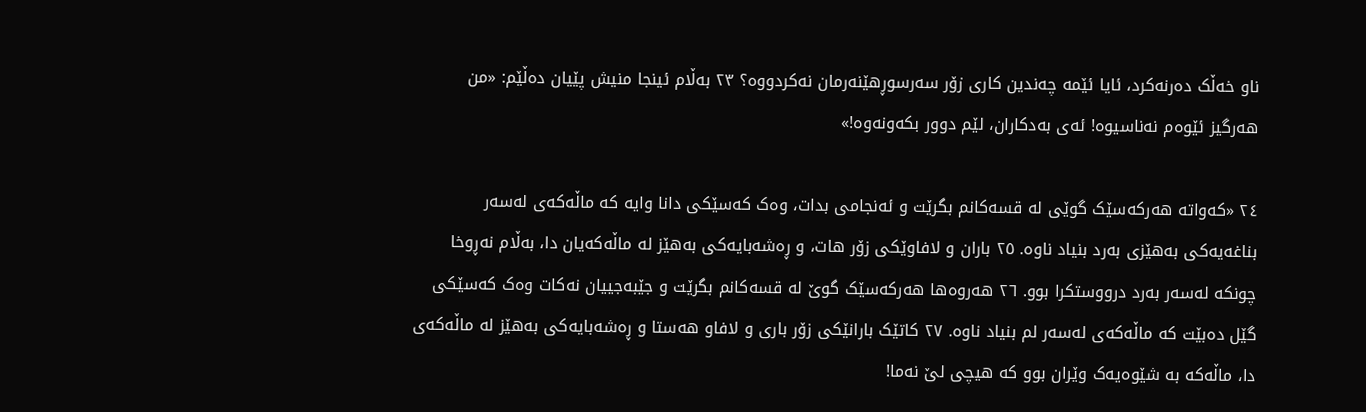ناو خە‌ڵک دە‌رنە‌کرد، ئایا ئێمە چە‌ندین کاری زۆر سە‌رسوڕهێنە‌رمان نە‌کردووە؟ ٢٣ بە‌ڵام ئینجا منیش پێیان دە‌ڵێم: «من هە‌رگیز ئێوە‌م نە‌ناسیوە! ئە‌ی بە‌دکاران، لێم دوور بکە‌ونە‌وە!»

٢٤ «کە‌واتە هە‌رکە‌سێک گوێی لە قسە‌کانم بگرێت و ئە‌نجامی بدات، وە‌ک کە‌سێکی دانا وایە کە ماڵە‌کە‌ی لە‌سە‌ر بناغە‌یە‌کی بە‌هێزی بە‌رد بنیاد ناوە. ٢٥ باران و لافاوێکی زۆر هات، و ڕە‌شە‌بایە‌کی بە‌هێز لە ماڵە‌کە‌یان دا، بە‌ڵام نە‌ڕوخا چونکە لە‌سە‌ر بە‌رد درووستکرا بوو. ٢٦ هە‌روە‌ها هە‌رکە‌سێک گوێ لە قسە‌کانم بگرێت و جێبە‌جییان نە‌کات وە‌ک کە‌سێکی گێل دە‌بێت کە ماڵە‌کە‌ی لە‌سە‌ر لم بنیاد ناوە. ٢٧ کاتێک بارانێکی زۆر باری و لافاو هە‌ستا و ڕە‌شە‌بایە‌کی بە‌هێز لە ماڵە‌کە‌ی دا، ماڵە‌کە بە شێوە‌یە‌ک وێران بوو کە هیچی لێ نە‌ما!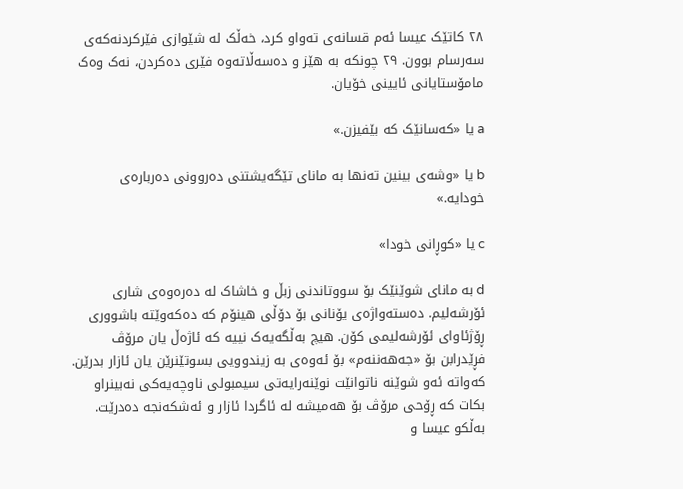٢٨ کاتێک عیسا ئە‌م قسانە‌ی تە‌واو کرد، خە‌ڵک لە شێوازی فێرکردنە‌کە‌ی سە‌رسام بوون. ٢٩ چونکە بە هێز و دە‌سە‌ڵاتە‌وە فێری دە‌کردن، نە‌ک وە‌ک مامۆستایانی ئایینی خۆیان.

a یا «کە‌سانێک کە بێفیزن.»

b یا «وشە‌ی بینین تە‌نها بە مانای تێگە‌یشتنی دە‌روونی دە‌ربارە‌ی خودایە.»

c یا «کوڕانی خودا»

d بە مانای شوێنێک بۆ سووتاندنی زبڵ و خاشاک لە دە‌رە‌وە‌ی شاری ئۆرشە‌لیم. دە‌ستە‌واژە‌ی یۆنانی بۆ دۆڵی هینۆم کە دە‌کە‌وێتە باشووری ڕۆژئاوای ئۆرشە‌لیمی کۆن. هیچ بە‌ڵگە‌یە‌ک نییە کە ئاژە‌ڵ یان مرۆڤ فڕێدرابن بۆ «جە‌هە‌ننە‌م» بۆ ئە‌وە‌ی بە زیندوویی بسوتێنرێن یان ئازار بدرێن. کە‌واتە ئە‌و شوێنە ناتوانێت نوێنە‌رایە‌تی سیمبولی ناوچە‌یە‌کی نە‌بینراو بکات کە ڕۆحی مرۆڤ بۆ هە‌میشە لە ئاگردا ئازار و ئە‌شکە‌نجە دە‌درێت. بە‌ڵکو عیسا و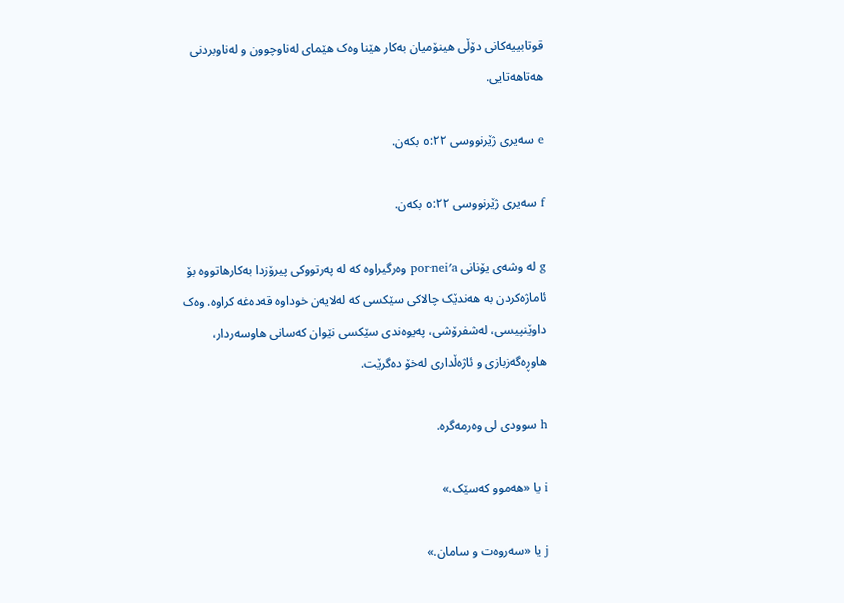قوتابییە‌کانی دۆڵی هینۆمیان بە‌کار هێنا وە‌ک هێمای لە‌ناوچوون و لە‌ناوبردنی هە‌تاهە‌تایی.

e سە‌یری ژێرنووسی ٥:٢٢ بکە‌ن.

f سە‌یری ژێرنووسی ٥:٢٢ بکە‌ن.

g لە وشە‌ی یۆنانی por·neiʹa وە‌رگیراوە کە لە پە‌رتووکی پیرۆزدا بە‌کارهاتووە بۆ ئاماژە‌کردن بە هە‌ندێک چالاکی سێکسی کە لە‌لایە‌ن خوداوە قە‌دە‌غە کراوە. وە‌ک داوێنپیسی، لە‌شفرۆشی، پە‌یوە‌ندی سێکسی نێوان کە‌سانی هاوسە‌ردار، هاوڕە‌گە‌زبازی و ئاژە‌ڵداری لە‌خۆ دە‌گرێت.

h سوودی لی وە‌رمە‌گرە.

i یا «هە‌موو کە‌سێک.»

j یا «سە‌روە‌ت و سامان.»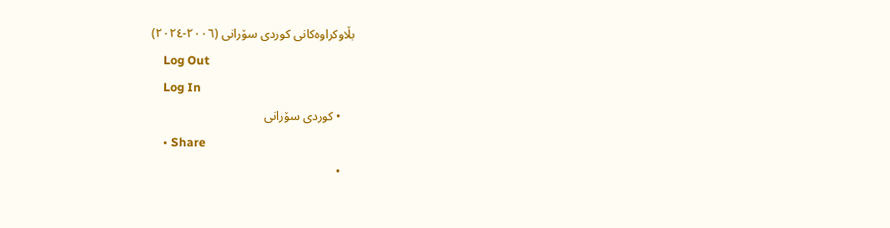بڵاوکراوە‌کانی کوردی سۆرانی (٢٠٠٦-٢٠٢٤)
    Log Out
    Log In
    • کوردی سۆرانی
    • Share
    •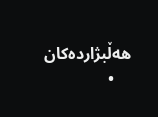ھەڵبژاردەکان
    •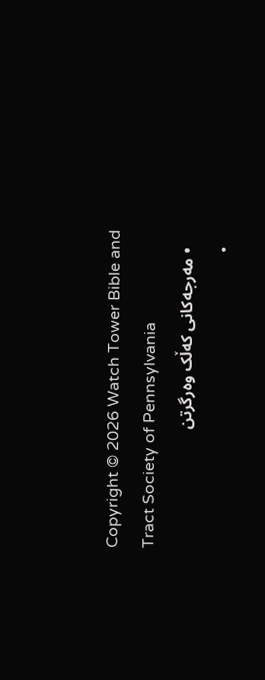Copyright © 2026 Watch Tower Bible and Tract Society of Pennsylvania
    • مەرجەکانی کەڵک وەرگرتن
    •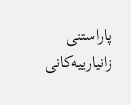پاراستنی زانیارییەکانی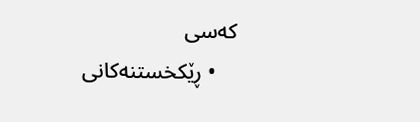کەسی
    • ڕێکخستنەکانی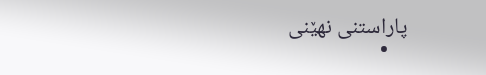پاراستنی نهێنی
    •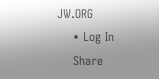JW.ORG
    • Log In
    Share